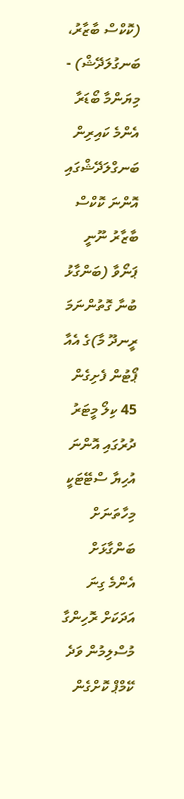(ކޮކްސް ބާޒާރު، ބަނގުލަދޭޝް) - މިޔަންމާ ބޯޑަރާ އެންމެ ކައިރިން ބަނގްލަދޭޝްގައި އޮންނަ ކޮކްސް ބާޒާރު ނޫނީ ޕަނޯވާ (ބަންގާޅު ބުނާ ގޮތުންނަމަ ރީނދޫ މާ)ގެ އެއާ ޕޯޓުން ފެށިގެން 45 ކިލޯ މީޓަރު ދުރުގައި އޮންނަ އުހިޔާ ސްޓޭޓަކީ މިހާތަނަށް ބަންގާޅަށް އެންމެ ގިނަ އަދަކަށް ރޮހިންގާ މުސްލިމުން ވަދެ ކޭމްޕް ކޮށްގެން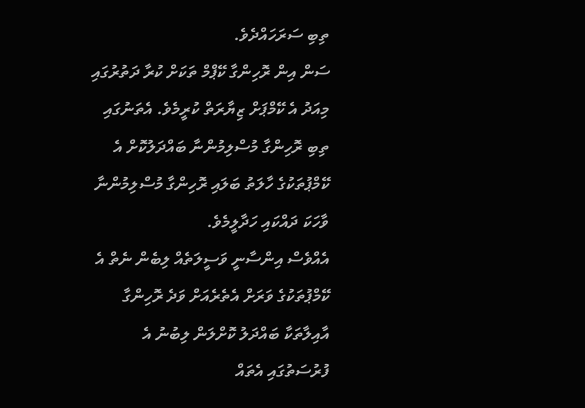ތިބި ސަރަހައްދެވެ.
ސަން އިން ރޮހިންގާ ކޭޕްމް ތަކަށް ކުރާ ދަތުރުގައި މިއަދު އެ ކޭމްޕަށް ޒިޔާރަތް ކުރީމެވެ. އެތަނުގައި ތިބި ރޮހިންގާ މުސްލިމުންނާ ބައްދަލުކޮށް އެ ކޭމްޕުތަކުގެ ހާލަތު ބަލައި ރޮހިންގާ މުސްލިމުންނާ ވާހަކަ ދައްކައި ހަދާލީމެވެ.
އެއްވެސް އިންސާނީ ވަސީލަތެއް ލިބެން ނެތް އެ ކޭމްޕުތަކުގެ ވަރަށް އެތެރެއަށް ވަދެ ރޮހިންގާ އާއިލާތަކާ ބައްދަލު ކޮށްލަން ލިބުނު އެ ފުރުސަތުގައި އެތައް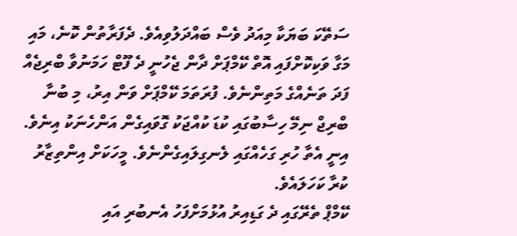ސަތޭކަ ބަޔަކާ މިއަދު ވެސް ބައްދަލުވިއެވެ. ދެފަރާތުން ކޮނެ، މައި މަގާ ވަކިކޮށްފައި އޮތް ކޭމްޕަށް ދާން ޖެހުނީ ދެ ފޫޓް ހަމަނުވާ ބްރިޖެއް ފަދަ ތަނެއްގެ މަތިންނެވެ. ފުރަތަމަ ކޭމްޕަށް ވަން އިރު، މި ބުނާ ބްރިޖް ނިމޭ ހިސާބުގައި ކުޑަ ކުއްޖަކު ގޮވައިގެން އަންހެނަކު އިނެވެ. އިނީ އެތާ ހުރި ގަހެއްގައި ލެނގިލައިގެންނެވެ. މީހަކަށް އިންތިޒާރު ކުރާ ކަހަލައެވެ.
ކޭމްޕް ތެރޭގައި ދެ ގަޑިއިރު އުޅުމަށްފަހު އެނބުރި އައި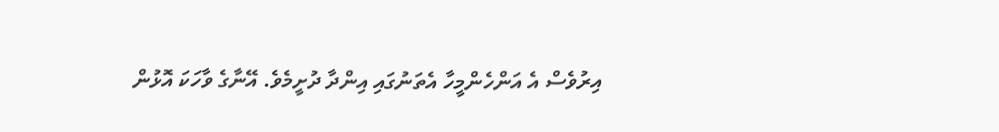އިރުވެސް އެ އަންހެންމީހާ އެތަނުގައި އިންދާ ދުށީމެވެ. އޭނާގެ ވާހަކަ އޮޅުން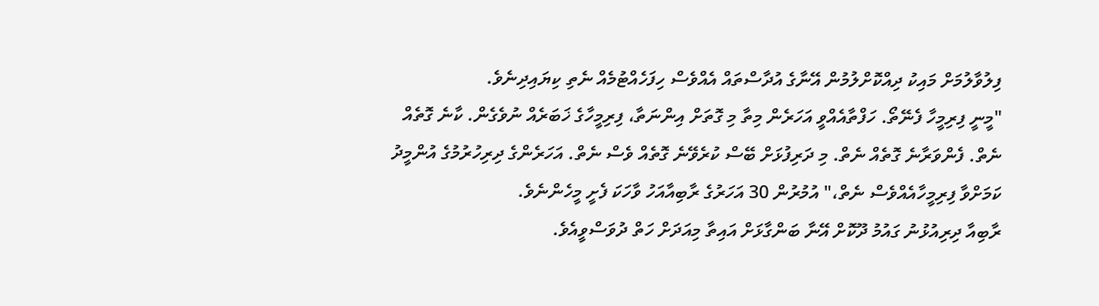ފިލުވާލުމަށް މައިކު ދިއްކޮށްލުމުން އޭނާގެ އުދާސްތައް އެއްވެސް ހިފަހެއްޓުމެއް ނެތި ކިޔައިދިނެވެ.
"މީނީ ފިރިމީހާ ފެނޭތޯ. ހަފްތާއެއްވީ އަހަރެން މިތާ މި ގޮތަށް އިންނަތާ، ފިރިމީހާގެ ޚަބަރެއް ނުވެގެން. ކާނެ ގޮތެއް ނެތް. ފެންވަރާނެ ގޮތެއް ނެތް. މި ދަރިފުޅަށް ބޭސް ކުރެވޭނެ ގޮތެއް ވެސް ނެތް. އަހަރެންގެ ދިރިހުރުމުގެ އުންމީދު ކަމަށްވާ ފިރިމީހާއެއްވެސް ނެތް،" އުމުރުން 30 އަހަރުގެ ރާބިއާއަހު ވާހަކަ ފެށީ މީހެންނެވެ.
ރާބިއާ ދިރިއުޅުނު ގައުމު ދޫކޮށް އޭނާ ބަންގާޅަށް އައިތާ މިއަދަށް ހަތް ދުވަސްވީއެވެ.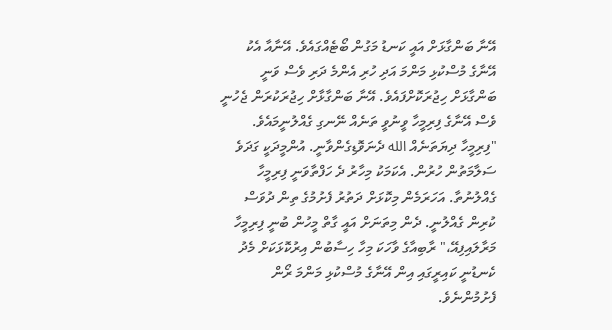އޭނާ ބަންގާޅަށް އައީ ކަނޑު މަގުން ބޯޓެއްގައެވެ. އޭނާއާ އެކު އޭނާގެ މުސްކުޅި މަންމަ އަދި ހުރި އެންމެ ދަރި ވެސް ވަނީ ބަންގާޅަށް ހިޖުރަކޮށްފައެވެ. އޭނާ ބަންގާޅާށް ހިޖުރަކުރަން ޖެހުނީ ވެސް އޭނާގެ ފިރިމީހާ ވީނުވީ ތަނެއް ނޭނގި ގެއްލުނީމައެވެ.
"ފިރިމީހާ ދިޔަތަނެއް الله ދެނަވޮޑިގެންވާނީ. އުންމީދަކީ ގަދަވެ ސަލާމަތުން ހުރުން. އެކަމަކު މިހާރު ދެ ހަފްތާވަނީ ފިރިމީހާ ގެއްލުނުތާ. އަހަރަމެން މިކޮޅަށް ދަތުރު ފެށުމުގެ ތިން ދުވަސް ކުރިން ގެއްލުނީ. ދެން މިތަނަށް އައީ ގާތް މީހުން ބުނީ ފިރިމީހާ މަރާލައިފިއޭ،" ރާބިއާގެ ވާހަކަ މިހާ ހިސާބުން އިރުކޮޅަކަށް މެދު ކެނޑުނީ ކައިރީގައި އިން އޭނާގެ މުސްކުޅި މަންމަ ރޯން ފެށުމުންނެވެ.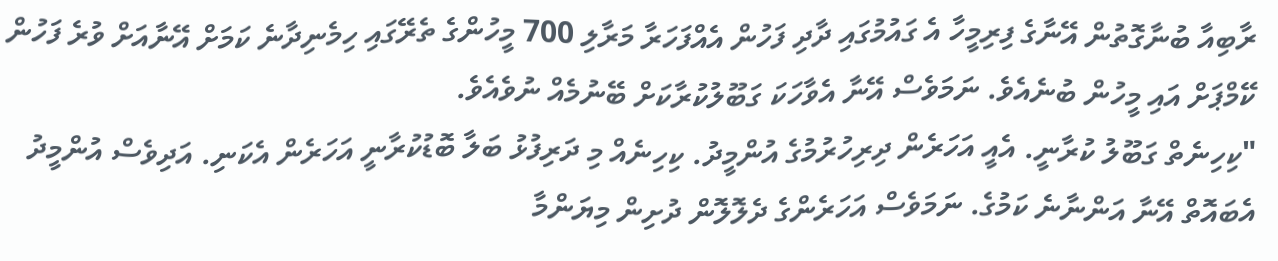ރާބިއާ ބުނާގޮތުން އޭނާގެ ފިރިމީހާ އެ ގައުމުގައި ދާދި ފަހުން އެއްފަހަރާ މަރާލި 700 މީހުންގެ ތެރޭގައި ހިމެނިދާނެ ކަމަށް އޭނާއަށް ވުރެ ފަހުން ކޭމްޕަށް އައި މީހުން ބުނެއެވެ. ނަމަވެސް އޭނާ އެވާހަކަ ގަބޫލުކުރާކަށް ބޭނުމެއް ނުވެއެވެ.
"ކިހިނެތް ގަބޫލު ކުރާނީ. އެއީ އަހަރެން ދިރިހުރުމުގެ އުންމީދު. ކިހިނެއް މި ދަރިފުޅު ބަލާ ބޮޑުކުރާނީ އަހަރެން އެކަނި. އަދިވެސް އުންމީދު އެބައޮތް އޭނާ އަންނާނެ ކަމުގެ. ނަމަވެސް އަހަރެންގެ ދެލޮލޮން ދުށިން މިޔަންމާ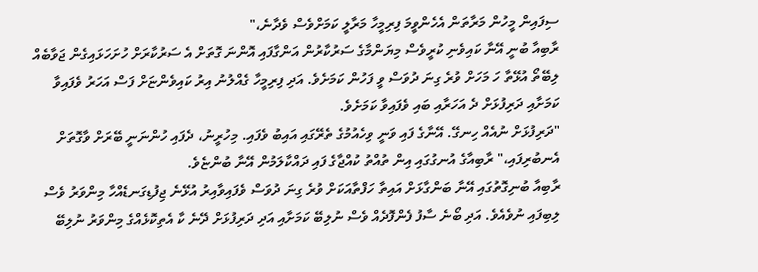ސިފައިން މީހުން މަރާތަން އެހެންވީމަ ފިރިމީހާ މަރާލީ ކަމަށްވެސް ވެދާނެ،"
ރާބިއާ ބުނީ އޭނާ ކައިވެނި ކުރީވެސް މިޔަންމާގެ ސަރުކާރުން އަންގާފައި އޮންނަ ގޮތަށް އެ ސަރުކާރަށް ހުށަހަޅައިގެން ޖަވާބެއް ލިބޭތޯ އުޅޭތާ ހަ މަހަށް ވުރެ ގިނަ ދުވަސް ވީ ފަހުން ކަމަށެވެ. އަދި ފިރިމީހާ ގެއްލުނު އިރު ކައިވެންޏަށް ފަސް އަހަރު ވެފައިވާ ކަމަށާއި ދަރިފުޅަށް ދެ އަހަރާއި ބައި ވެފައިވާ ކަމަށެވެ.
"ދަރިފުޅަށް ނުއެއް ހިނގޭ. އޭނާގެ ފައި ވަނީ ވިހެއުމުގެ ތެރޭގައި އައިބު ވެފައި. މިހުރީނު، ދެފައި ހުންނަނީ ބޭރަށް ވާގޮތަށް އެނބުރިފައި،" ރާބިއާގެ އުނގުގައި އިން ތުއްތު ކުއްޖާގެ ފައި ދައްކާލަމުން އޭނާ ބުންޏެވެ.
ރާބިއާ ބުނިގޮތުގައި އޭނާ ބަންގާޅަށް އައިތާ ހަފްތާއަކަށް ވުރެ ގިނަ ދުވަސް ވެފައިވާއިރު އުޅޭނެ ޖިފުޑިގަނޑެއްހާ މިންވަރު ވެސް ލިބިފައި ނުވެއެވެ. އަދި ބޯނެ ސާފު ފެންފޮދެއް ވެސް ނުލިބޭ ކަމަށާއި އަދި ދަރިފުޅަށް ދޭނެ ކާ އެތިކޮޅެއްގެ މިންވަރު ނުލިބޭ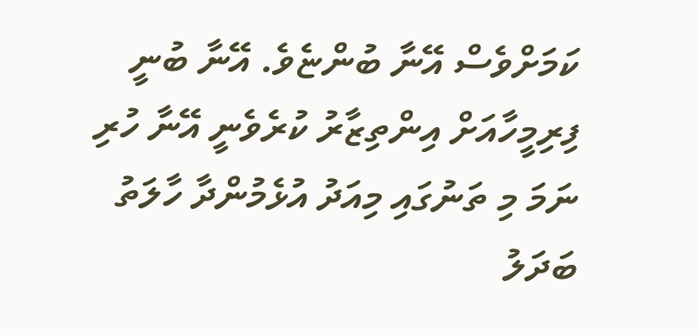ކަމަށްވެސް އޭނާ ބުންޏެވެ. އޭނާ ބުނީ ފިރިމީހާއަށް އިންތިޒާރު ކުރެވެނީ އޭނާ ހުރި ނަމަ މި ތަނުގައި މިއަދު އުޅެމުންދާ ހާލަތު ބަދަލު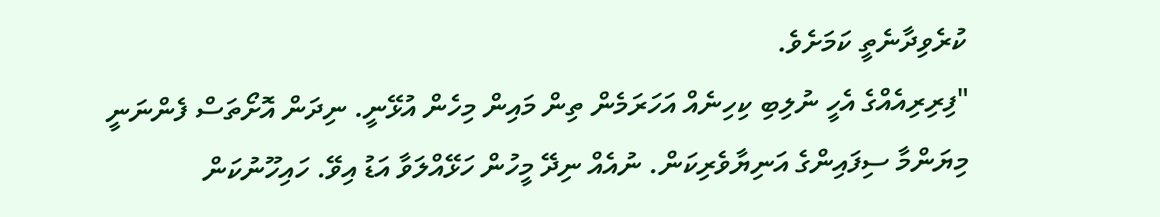ކުރެވިދާނެތީ ކަމަށެވެ.
"ފިރިރިއެއްގެ އެހީ ނުލިބި ކިހިނެއް އަހަރަމެން ތިން މައިން މިހެން އުޅޭނީ. ނިދަން އޮށޯތަސް ފެންނަނީ މިޔަންމާ ސިފައިންގެ އަނިޔާވެރިކަން. ނުއެއް ނިދޭ މީހުން ހަޅޭއްލަވާ އަޑު އިވޭ. ހައިހޫނުކަން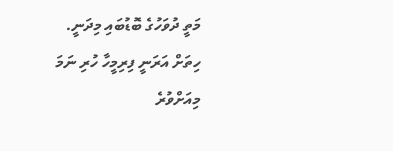މަތީ ދުވަހުގެ ބޮޑުބައި މިދަނީ. ހިތަށް އަރަނީ ފިރިމީހާ ހުރި ނަމަ މިއަށްވުރެ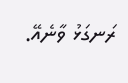ރަނގަޅު ވާނެއޭ.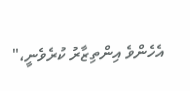އެހެންވެ އިންތިޒާރު ކުރެވެނީ،"